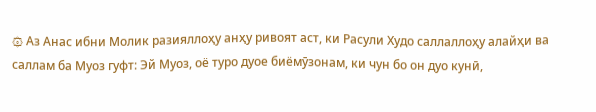۞ Аз Анас ибни Молик разияллоҳу анҳу ривоят аст, ки Расули Худо саллаллоҳу алайҳи ва саллам ба Муоз гуфт: Эй Муоз, оё туро дуое биёмӯзонам, ки чун бо он дуо кунӣ,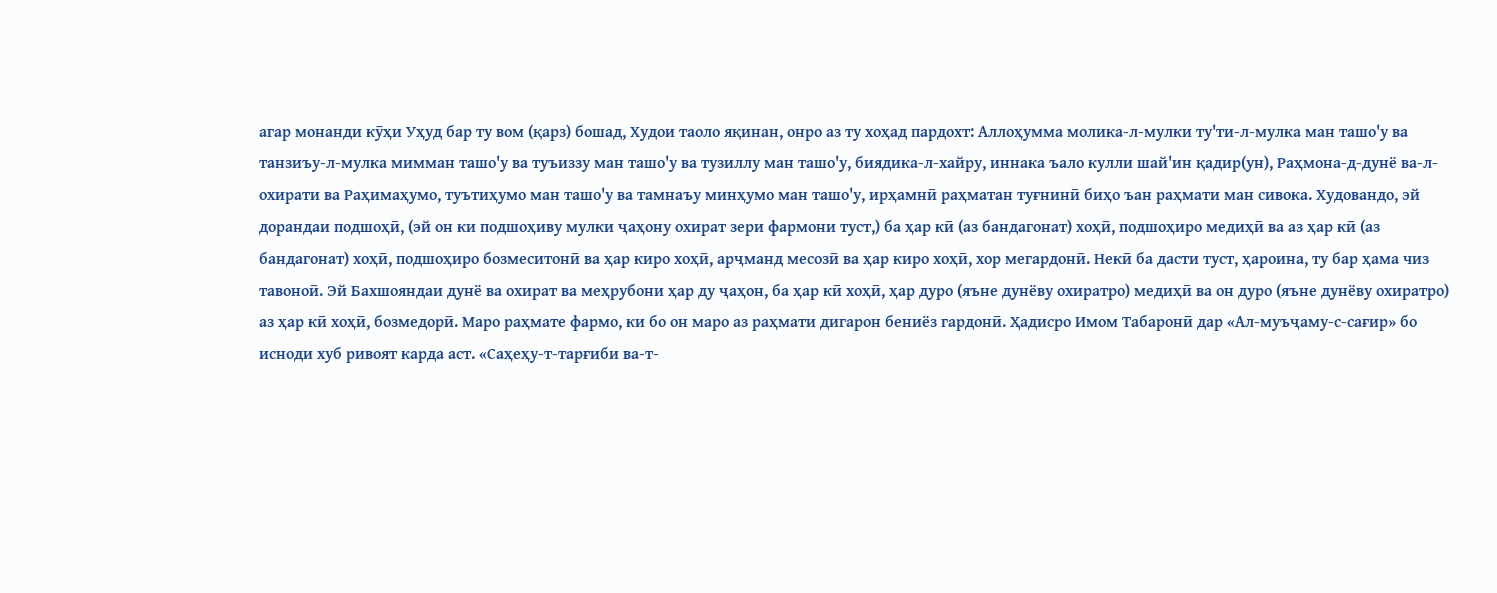агар монанди кӯҳи Уҳуд бар ту вом (қарз) бошад, Худои таоло яқинан, онро аз ту хоҳад пардохт: Аллоҳумма молика-л-мулки ту'ти-л-мулка ман ташо'у ва танзиъу-л-мулка мимман ташо'у ва туъиззу ман ташо'у ва тузиллу ман ташо'у, биядика-л-хайру, иннака ъало кулли шай'ин қадир(ун), Раҳмона-д-дунё ва-л-охирати ва Раҳимаҳумо, туътиҳумо ман ташо'у ва тамнаъу минҳумо ман ташо'у, ирҳамнӣ раҳматан туғнинӣ биҳо ъан раҳмати ман сивока. Худовандо, эй дорандаи подшоҳӣ, (эй он ки подшоҳиву мулки ҷаҳону охират зери фармони туст,) ба ҳар кӣ (аз бандагонат) хоҳӣ, подшоҳиро медиҳӣ ва аз ҳар кӣ (аз бандагонат) хоҳӣ, подшоҳиро бозмеситонӣ ва ҳар киро хоҳӣ, арҷманд месозӣ ва ҳар киро хоҳӣ, хор мегардонӣ. Некӣ ба дасти туст, ҳароина, ту бар ҳама чиз тавоноӣ. Эй Бахшояндаи дунё ва охират ва меҳрубони ҳар ду ҷаҳон, ба ҳар кӣ хоҳӣ, ҳар дуро (яъне дунёву охиратро) медиҳӣ ва он дуро (яъне дунёву охиратро) аз ҳар кӣ хоҳӣ, бозмедорӣ. Маро раҳмате фармо, ки бо он маро аз раҳмати дигарон бениёз гардонӣ. Ҳадисро Имом Табаронӣ дар «Ал-муъҷаму-с-сағир» бо исноди хуб ривоят карда аст. «Саҳеҳу-т-тарғиби ва-т-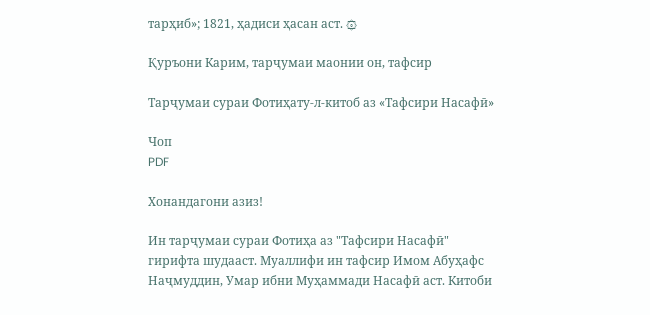тарҳиб»; 1821, ҳадиси ҳасан аст. ۞

Қуръони Карим, тарҷумаи маонии он, тафсир

Тарҷумаи сураи Фотиҳату-л-китоб аз «Тафсири Насафӣ»

Чоп
PDF

Хонандагони азиз!

Ин тарҷумаи сураи Фотиҳа аз "Тафсири Насафӣ" гирифта шудааст. Муаллифи ин тафсир Имом Абуҳафс Наҷмуддин, Умар ибни Муҳаммади Насафӣ аст. Китоби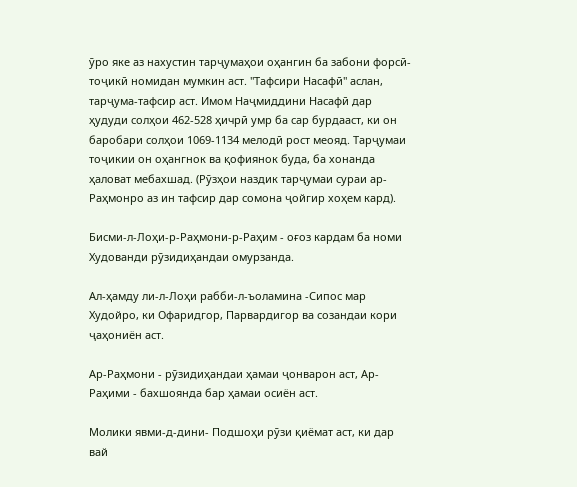ӯро яке аз нахустин тарҷумаҳои оҳангин ба забони форсӣ-тоҷикӣ номидан мумкин аст. "Тафсири Насафӣ" аслан, тарҷума-тафсир аст. Имом Наҷмиддини Насафӣ дар ҳудуди солҳои 462-528 ҳичрӣ умр ба сар бурдааст, ки он баробари солҳои 1069-1134 мелодӣ рост меояд. Тарҷумаи тоҷикии он оҳангнок ва қофиянок буда, ба хонанда ҳаловат мебахшад. (Рӯзҳои наздик тарҷумаи сураи ар-Раҳмонро аз ин тафсир дар сомона ҷойгир хоҳем кард).

Бисми-л-Лоҳи-р-Раҳмони-р-Раҳим - оғоз кардам ба номи Худованди рӯзидиҳандаи омурзанда.

Ал-ҳамду ли-л-Лоҳи рабби-л-ъоламина -Сипос мар Худойро, ки Офаридгор, Парвардигор ва созандаи кори ҷаҳониён аст.

Ар-Раҳмони - рӯзидиҳандаи ҳамаи ҷонварон аст, Ар-Раҳими - бахшоянда бар ҳамаи осиён аст.

Молики явми-д-дини- Подшоҳи рӯзи қиёмат аст, ки дар вай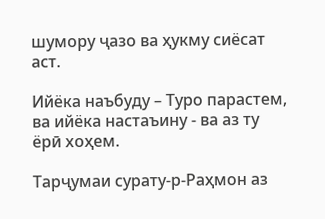шумору ҷазо ва ҳукму сиёсат аст.

Ийёка наъбуду – Туро парастем, ва ийёка настаъину - ва аз ту ёрӣ хоҳем.

Тарҷумаи сурату-р-Раҳмон аз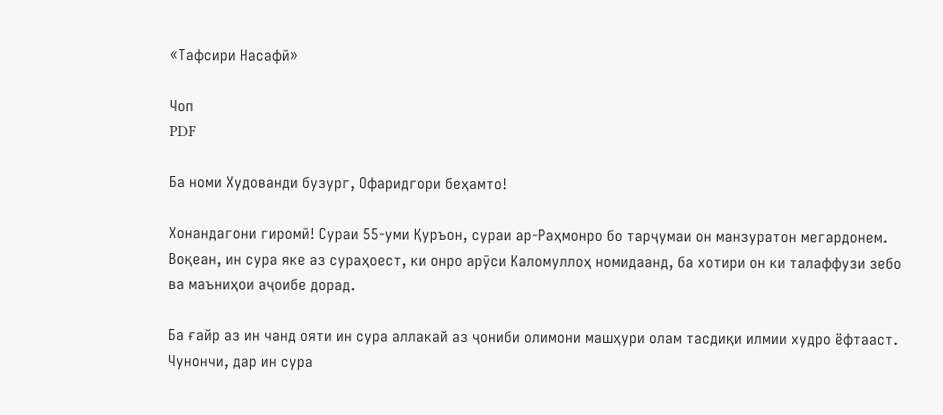«Тафсири Насафӣ»

Чоп
PDF

Ба номи Худованди бузург, Офаридгори беҳамто!

Хонандагони гиромӣ! Сураи 55-уми Қуръон, сураи ар-Раҳмонро бо тарҷумаи он манзуратон мегардонем. Воқеан, ин сура яке аз сураҳоест, ки онро арӯси Каломуллоҳ номидаанд, ба хотири он ки талаффузи зебо ва маъниҳои аҷоибе дорад.

Ба ғайр аз ин чанд ояти ин сура аллакай аз ҷониби олимони машҳури олам тасдиқи илмии худро ёфтааст. Чунончи, дар ин сура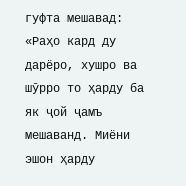гуфта мешавад: «Раҳо кард ду дарёро, хушро ва шӯрро то ҳарду ба як ҷой ҷамъ мешаванд. Миёни эшон ҳарду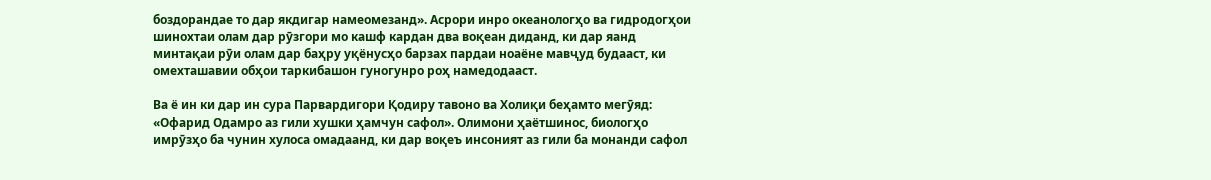боздорандае то дар якдигар намеомезанд». Асрори инро океанологҳо ва гидродогҳои шинохтаи олам дар рӯзгори мо кашф кардан два воқеан диданд, ки дар яанд минтақаи рӯи олам дар баҳру уқёнусҳо барзах пардаи ноаёне мавҷуд будааст, ки омехташавии обҳои таркибашон гуногунро роҳ намедодааст.

Ва ё ин ки дар ин сура Парвардигори Қодиру тавоно ва Холиқи беҳамто мегӯяд: «Офарид Одамро аз гили хушки ҳамчун сафол». Олимони ҳаётшинос, биологҳо имрӯзҳо ба чунин хулоса омадаанд, ки дар воқеъ инсоният аз гили ба монанди сафол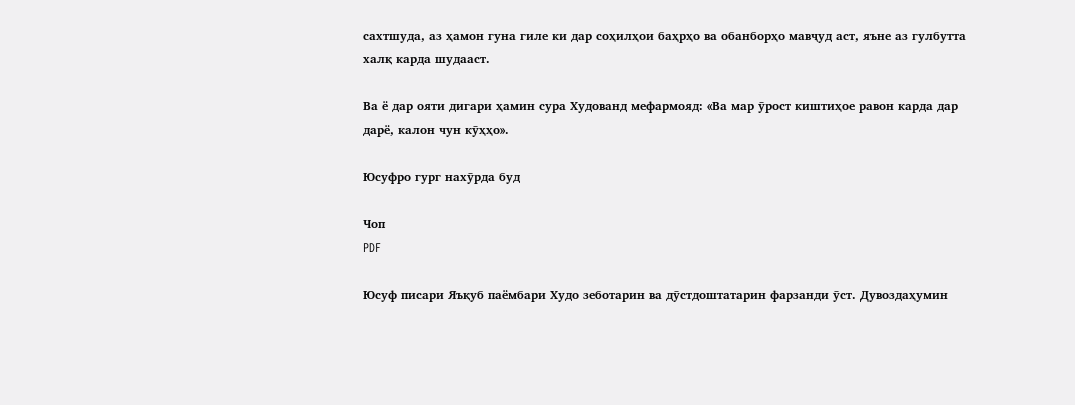сахтшуда, аз ҳамон гуна гиле ки дар соҳилҳои баҳрҳо ва обанборҳо мавҷуд аст, яъне аз гулбутта халқ карда шудааст.

Ва ё дар ояти дигари ҳамин сура Худованд мефармояд: «Ва мар ӯрост киштиҳое равон карда дар дарё, калон чун кӯҳҳо».

Юсуфро гург нахӯрда буд

Чоп
PDF

Юсуф писари Яъқуб паёмбари Худо зеботарин ва дӯстдоштатарин фарзанди ӯст. Дувоздаҳумин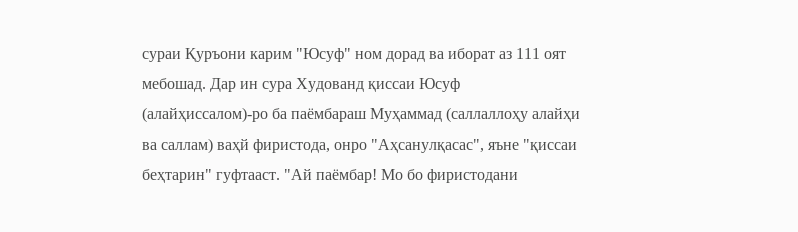сураи Қуръони карим "Юсуф" ном дорад ва иборат аз 111 оят мебошад. Дар ин сура Худованд қиссаи Юсуф (алайҳиссалом)-ро ба паёмбараш Муҳаммад (саллаллоҳу алайҳи ва саллам) ваҳй фиристода, онро "Аҳсанулқасас", яъне "қиссаи беҳтарин" гуфтааст. "Ай паёмбар! Мо бо фиристодани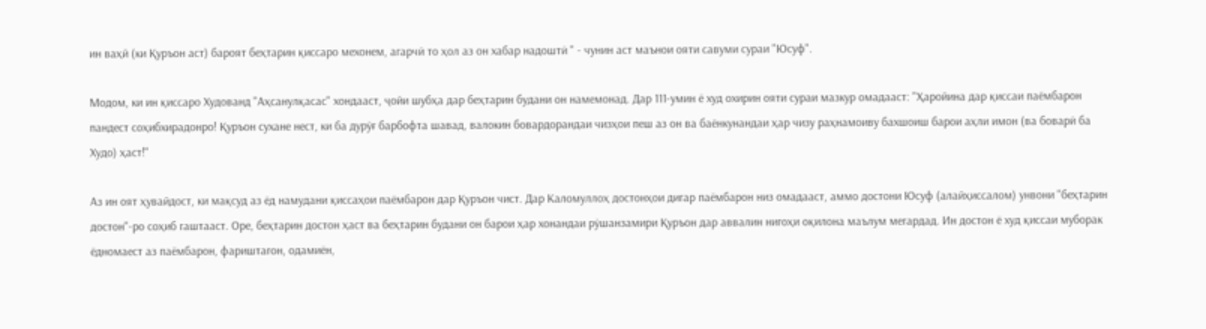ин ваҳй (ки Қуръон аст) бароят беҳтарин қиссаро мехонем, агарчӣ то ҳол аз он хабар надоштӣ " - чунин аст маънои ояти савуми сураи "Юсуф".

Модом, ки ин қиссаро Худованд "Аҳсанулқасас" хондааст, ҷойи шубҳа дар беҳтарин будани он намемонад. Дар 111-умин ё худ охирин ояти сураи мазкур омадааст: "Ҳаройина дар қиссаи паёмбарон пандест соҳибхирадонро! Қуръон сухане нест, ки ба дурӯғ барбофта шавад, валокин бовардорандаи чизҳои пеш аз он ва баёнкунандаи ҳар чизу раҳнамоиву бахшоиш барои аҳли имон (ва боварӣ ба Худо) ҳаст!"

Аз ин оят ҳувайдост, ки мақсуд аз ёд намудани қиссаҳои паёмбарон дар Қуръон чист. Дар Каломуллоҳ достонҳои дигар паёмбарон низ омадааст, аммо достони Юсуф (алайҳиссалом) унвони "беҳтарин достон"-ро соҳиб гаштааст. Оре, беҳтарин достон ҳаст ва беҳтарин будани он барои ҳар хонандаи рӯшанзамири Қуръон дар аввалин нигоҳи оқилона маълум мегардад. Ин достон ё худ қиссаи муборак ёдномаест аз паёмбарон, фариштагон, одамиён,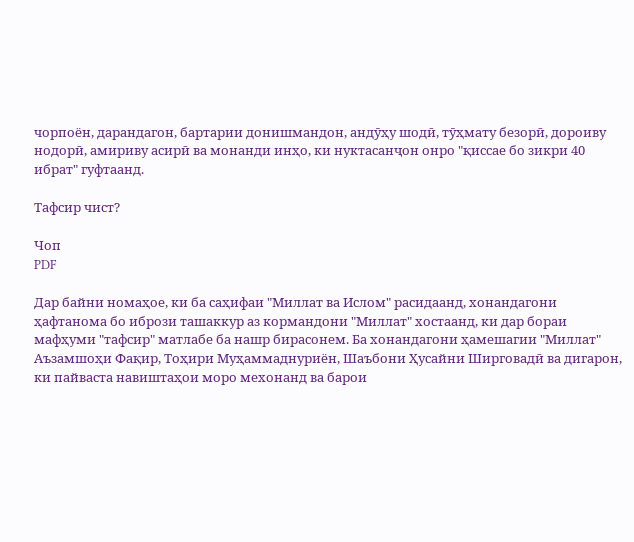чорпоён, дарандагон, бартарии донишмандон, андӯҳу шодӣ, тӯҳмату безорӣ, дороиву нодорӣ, амириву асирӣ ва монанди инҳо, ки нуктасанҷон онро "қиссае бо зикри 40 ибрат" гуфтаанд.

Тафсир чист?

Чоп
PDF

Дар байни номаҳое, ки ба саҳифаи "Миллат ва Ислом" расидаанд, хонандагони ҳафтанома бо ибрози ташаккур аз кормандони "Миллат" хостаанд, ки дар бораи мафҳуми "тафсир" матлабе ба нашр бирасонем. Ба хонандагони ҳамешагии "Миллат" Аъзамшоҳи Фақир, Тоҳири Муҳаммаднуриён, Шаъбони Ҳусайни Ширговадӣ ва дигарон, ки пайваста навиштаҳои моро мехонанд ва барои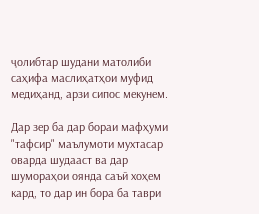ҷолибтар шудани матолиби саҳифа маслиҳатҳои муфид медиҳанд, арзи сипос мекунем.

Дар зер ба дар бораи мафҳуми "тафсир" маълумоти мухтасар оварда шудааст ва дар шумораҳои оянда саъй хоҳем кард, то дар ин бора ба таври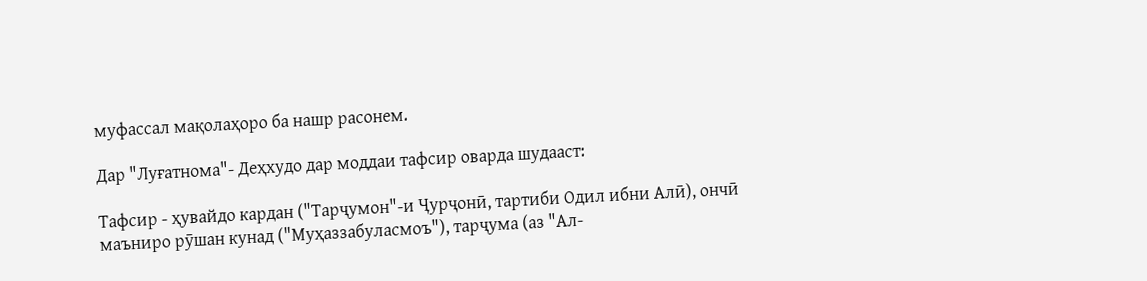муфассал мақолаҳоро ба нашр расонем.

Дар "Луғатнома"- Деҳхудо дар моддаи тафсир оварда шудааст:

Тафсир - ҳувайдо кардан ("Тарҷумон"-и Ҷурҷонӣ, тартиби Одил ибни Алӣ), ончӣ маъниро рӯшан кунад ("Муҳаззабуласмоъ"), тарҷума (аз "Ал-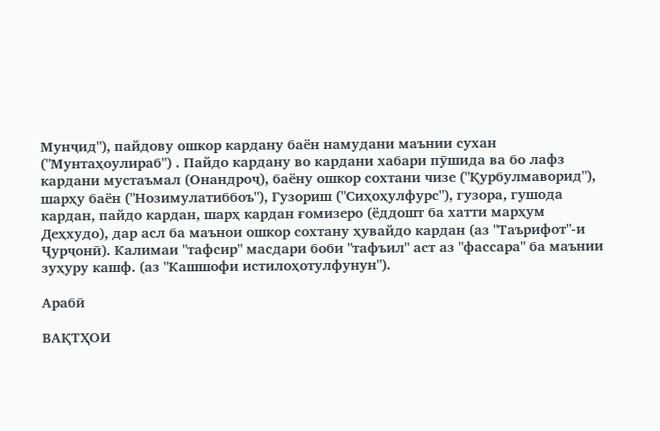Мунҷид"), пайдову ошкор кардану баён намудани маънии сухан ("Мунтаҳоулираб") . Пайдо кардану во кардани хабари пӯшида ва бо лафз кардани мустаъмал (Онандроҷ), баёну ошкор сохтани чизе ("Қурбулмаворид"), шарҳу баён ("Нозимулатиббоъ"), Гузориш ("Сиҳоҳулфурс"), гузора, гушода кардан, пайдо кардан, шарҳ кардан ғомизеро (ёддошт ба хатти марҳум Деҳхудо), дар асл ба маънои ошкор сохтану ҳувайдо кардан (аз "Таърифот"-и Ҷурҷонӣ). Калимаи "тафсир" масдари боби "тафъил" аст аз "фассара" ба маънии зуҳуру кашф. (аз "Кашшофи истилоҳотулфунун").

Арабӣ

ВАҚТҲОИ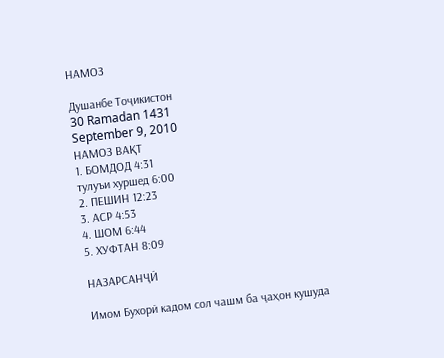НАМОЗ

Душанбе Тоҷикистон
30 Ramadan 1431
September 9, 2010
НАМОЗ ВАҚТ
1. БОМДОД 4:31
тулуъи хуршед 6:00
2. ПЕШИН 12:23
3. АСР 4:53
4. ШОМ 6:44
5. ХУФТАН 8:09

НАЗАРСАНҶӢ

Имом Бухорӣ кадом сол чашм ба ҷаҳон кушуда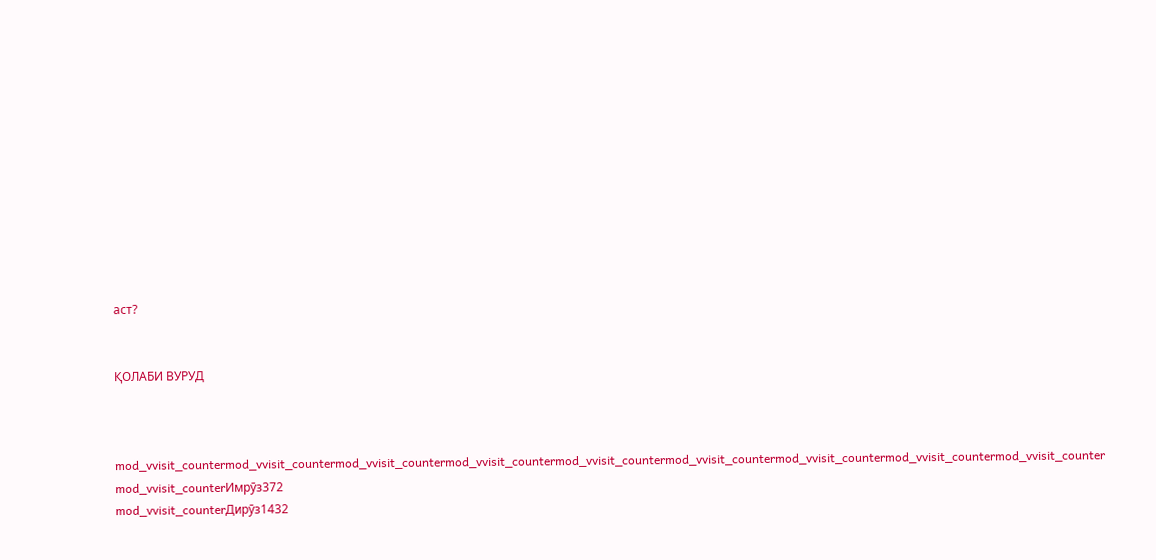аст?


ҚОЛАБИ ВУРУД



mod_vvisit_countermod_vvisit_countermod_vvisit_countermod_vvisit_countermod_vvisit_countermod_vvisit_countermod_vvisit_countermod_vvisit_countermod_vvisit_counter
mod_vvisit_counterИмрӯз372
mod_vvisit_counterДирӯз1432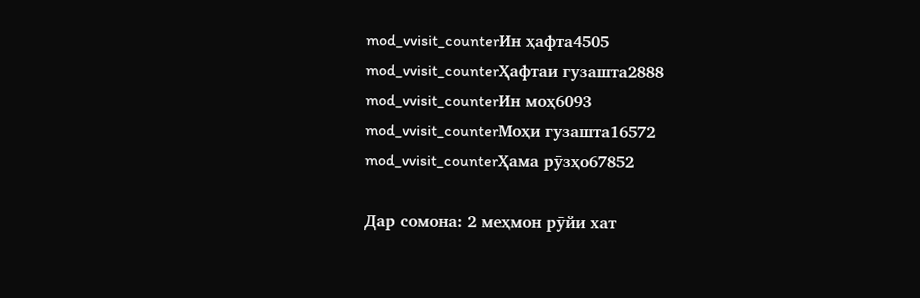mod_vvisit_counterИн ҳафта4505
mod_vvisit_counterҲафтаи гузашта2888
mod_vvisit_counterИн моҳ6093
mod_vvisit_counterМоҳи гузашта16572
mod_vvisit_counterҲама рӯзҳо67852

Дар сомона: 2 меҳмон рӯйи хат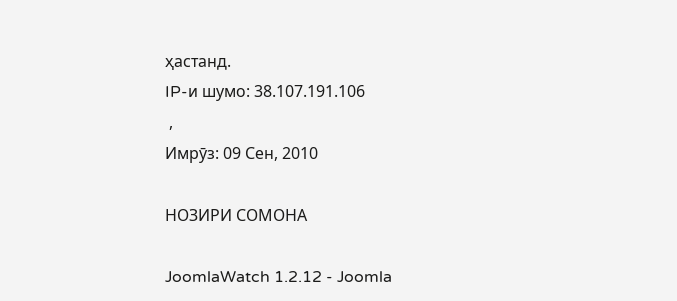ҳастанд.
IP-и шумо: 38.107.191.106
 ,
Имрӯз: 09 Сен, 2010

НОЗИРИ СОМОНА

JoomlaWatch 1.2.12 - Joomla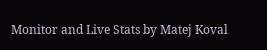Monitor and Live Stats by Matej Koval